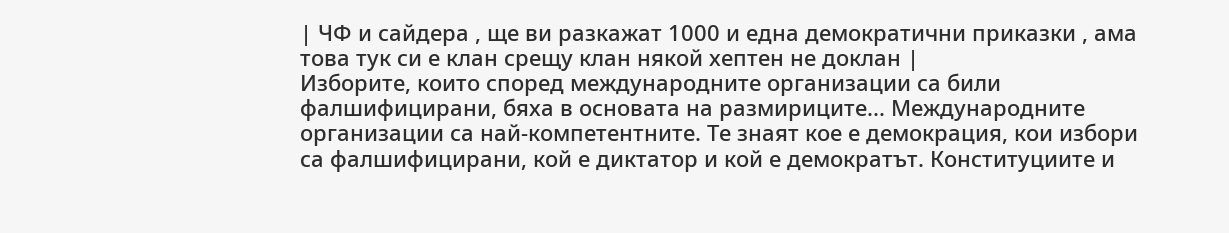| ЧФ и сайдера , ще ви разкажат 1000 и една демократични приказки , ама това тук си е клан срещу клан някой хептен не доклан |
Изборите, които според международните организации са били фалшифицирани, бяха в основата на размириците... Международните организации са най-компетентните. Те знаят кое е демокрация, кои избори са фалшифицирани, кой е диктатор и кой е демократът. Конституциите и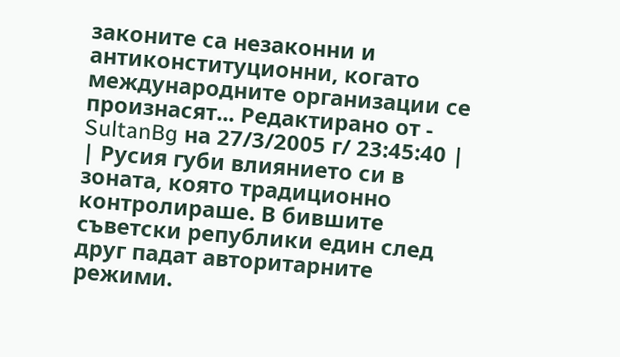законите са незаконни и антиконституционни, когато международните организации се произнасят... Редактирано от - SultanBg на 27/3/2005 г/ 23:45:40 |
| Русия губи влиянието си в зоната, която традиционно контролираше. В бившите съветски републики един след друг падат авторитарните режими.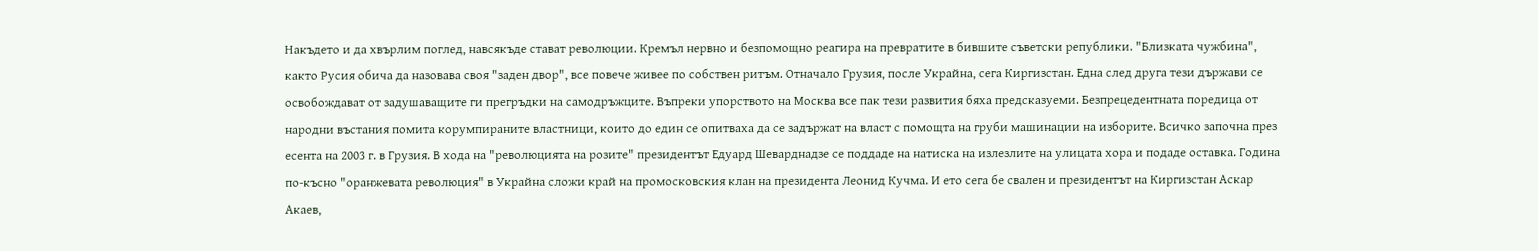Накъдето и да хвърлим поглед, навсякъде стават революции. Кремъл нервно и безпомощно реагира на превратите в бившите съветски републики. "Близката чужбина", както Русия обича да назовава своя "заден двор", все повече живее по собствен ритъм. Отначало Грузия, после Украйна, сега Киргизстан. Една след друга тези държави се освобождават от задушаващите ги прегръдки на самодръжците. Въпреки упорството на Москва все пак тези развития бяха предсказуеми. Безпрецедентната поредица от народни въстания помита корумпираните властници, които до един се опитваха да се задържат на власт с помощта на груби машинации на изборите. Всичко започна през есента на 2003 г. в Грузия. В хода на "революцията на розите" президентът Едуард Шеварднадзе се поддаде на натиска на излезлите на улицата хора и подаде оставка. Година по-късно "оранжевата революция" в Украйна сложи край на промосковския клан на президента Леонид Кучма. И ето сега бе свален и президентът на Киргизстан Аскар Акаев,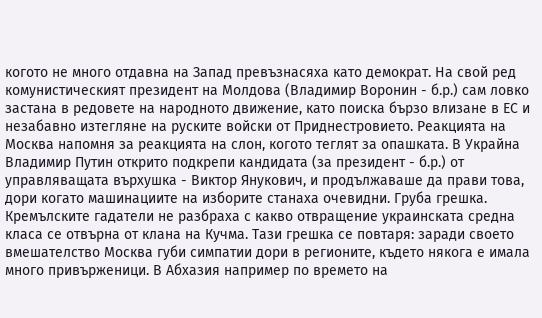когото не много отдавна на Запад превъзнасяха като демократ. На свой ред комунистическият президент на Молдова (Владимир Воронин - б.р.) сам ловко застана в редовете на народното движение, като поиска бързо влизане в ЕС и незабавно изтегляне на руските войски от Приднестровието. Реакцията на Москва напомня за реакцията на слон, когото теглят за опашката. В Украйна Владимир Путин открито подкрепи кандидата (за президент - б.р.) от управляващата върхушка - Виктор Янукович, и продължаваше да прави това, дори когато машинациите на изборите станаха очевидни. Груба грешка. Кремълските гадатели не разбраха с какво отвращение украинската средна класа се отвърна от клана на Кучма. Тази грешка се повтаря: заради своето вмешателство Москва губи симпатии дори в регионите, където някога е имала много привърженици. В Абхазия например по времето на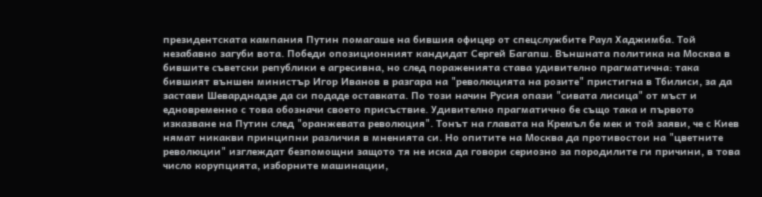президентската кампания Путин помагаше на бившия офицер от спецслужбите Раул Хаджимба. Той незабавно загуби вота. Победи опозиционният кандидат Сергей Багапш. Външната политика на Москва в бившите съветски републики е агресивна, но след пораженията става удивително прагматична: така бившият външен министър Игор Иванов в разгара на "революцията на розите" пристигна в Тбилиси, за да застави Шеварднадзе да си подаде оставката. По този начин Русия опази "сивата лисица" от мъст и едновременно с това обозначи своето присъствие. Удивително прагматично бе също така и първото изказване на Путин след "оранжевата революция". Тонът на главата на Кремъл бе мек и той заяви, че с Киев нямат никакви принципни различия в мненията си. Но опитите на Москва да противостои на "цветните революции" изглеждат безпомощни защото тя не иска да говори сериозно за породилите ги причини, в това число корупцията, изборните машинации,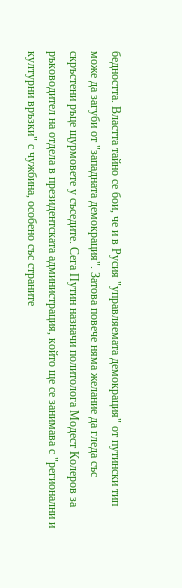бедността. Властта тайно се бои, че и в Русия "управляемата демокрация" от путински тип може да загуби от "западната демокрация". Затова повече няма желание да гледа със скръстени ръце щурмовете у съседите. Сега Путин назначи политолога Модест Колеров за ръководител на отдела в президентската администрация, който ще се занимава с "регионални и културни връзки" с чужбина, особено със страните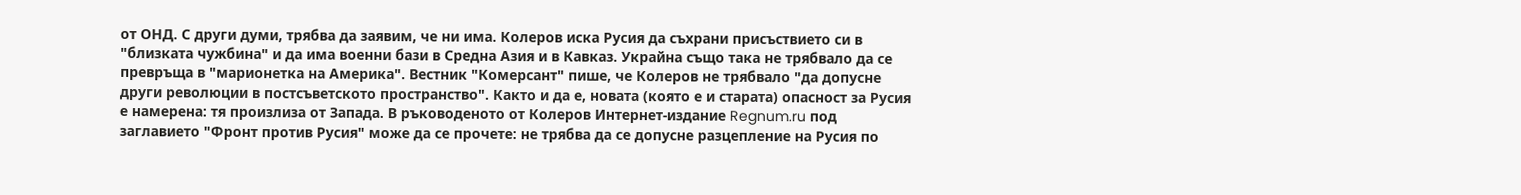от ОНД. С други думи, трябва да заявим, че ни има. Колеров иска Русия да съхрани присъствието си в "близката чужбина" и да има военни бази в Средна Азия и в Кавказ. Украйна също така не трябвало да се превръща в "марионетка на Америка". Вестник "Комерсант" пише, че Колеров не трябвало "да допусне други революции в постсъветското пространство". Както и да е, новата (която е и старата) опасност за Русия е намерена: тя произлиза от Запада. В ръководеното от Колеров Интернет-издание Regnum.ru под заглавието "Фронт против Русия" може да се прочете: не трябва да се допусне разцепление на Русия по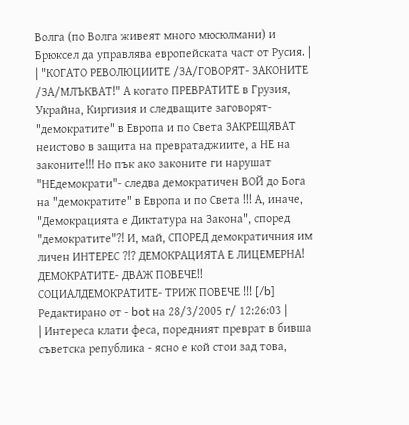Волга (по Волга живеят много мюсюлмани) и Брюксел да управлява европейската част от Русия. |
| "КОГАТО РЕВОЛЮЦИИТЕ /ЗА/ГОВОРЯТ- ЗАКОНИТЕ /ЗА/МЛЪКВАТ!" А когато ПРЕВРАТИТЕ в Грузия, Украйна, Киргизия и следващите заговорят- "демократите" в Европа и по Света ЗАКРЕЩЯВАТ неистово в защита на превратаджиите, а НЕ на законите!!! Но пък ако законите ги нарушат "НЕдемократи"- следва демократичен ВОЙ до Бога на "демократите" в Европа и по Света !!! А, иначе, "Демокрацията е Диктатура на Закона", според "демократите"?! И, май, СПОРЕД демократичния им личен ИНТЕРЕС ?!? ДЕМОКРАЦИЯТА Е ЛИЦЕМЕРНА! ДЕМОКРАТИТЕ- ДВАЖ ПОВЕЧЕ!! СОЦИАЛДЕМОКРАТИТЕ- ТРИЖ ПОВЕЧЕ !!! [/b] Редактирано от - bot на 28/3/2005 г/ 12:26:03 |
| Интереса клати феса, поредният преврат в бивша съветска република - ясно е кой стои зад това,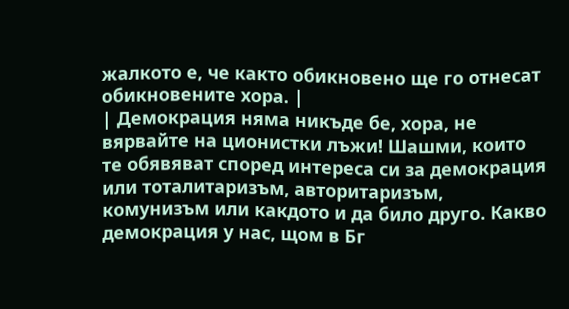жалкото е, че както обикновено ще го отнесат обикновените хора. |
| Демокрация няма никъде бе, хора, не вярвайте на ционистки лъжи! Шашми, които те обявяват според интереса си за демокрация или тоталитаризъм, авторитаризъм, комунизъм или какдото и да било друго. Какво демокрация у нас, щом в Бг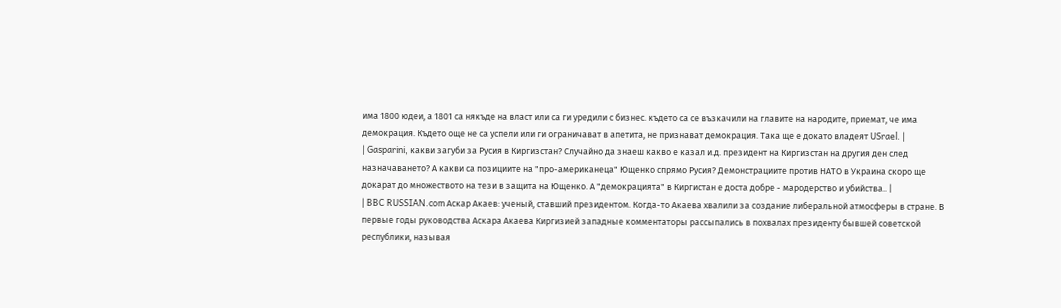има 1800 юдеи, а 1801 са някъде на власт или са ги уредили с бизнес. където са се възкачили на главите на народите, приемат, че има демокрация. Където още не са успели или ги ограничават в апетита, не признават демокрация. Така ще е докато владеят USrael. |
| Gasparini, какви загуби за Русия в Киргизстан? Случайно да знаеш какво е казал и.д. президент на Киргизстан на другия ден след назначаването? А какви са позициите на "про-американеца" Ющенко спрямо Русия? Демонстрациите против НАТО в Украина скоро ще докарат до множеството на тези в защита на Ющенко. А "демокрацията" в Киргистан е доста добре - мародерство и убийства.. |
| BBC RUSSIAN.com Аскар Акаев: ученый, ставший президентом. Когда-то Акаева хвалили за создание либеральной атмосферы в стране. В первые годы руководства Аскара Акаева Киргизией западные комментаторы рассыпались в похвалах президенту бывшей советской республики, называя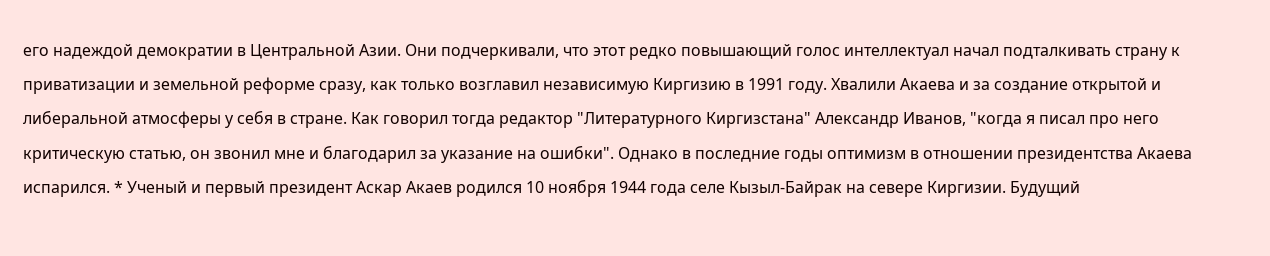его надеждой демократии в Центральной Азии. Они подчеркивали, что этот редко повышающий голос интеллектуал начал подталкивать страну к приватизации и земельной реформе сразу, как только возглавил независимую Киргизию в 1991 году. Хвалили Акаева и за создание открытой и либеральной атмосферы у себя в стране. Как говорил тогда редактор "Литературного Киргизстана" Александр Иванов, "когда я писал про него критическую статью, он звонил мне и благодарил за указание на ошибки". Однако в последние годы оптимизм в отношении президентства Акаева испарился. * Ученый и первый президент Аскар Акаев родился 10 ноября 1944 года селе Кызыл-Байрак на севере Киргизии. Будущий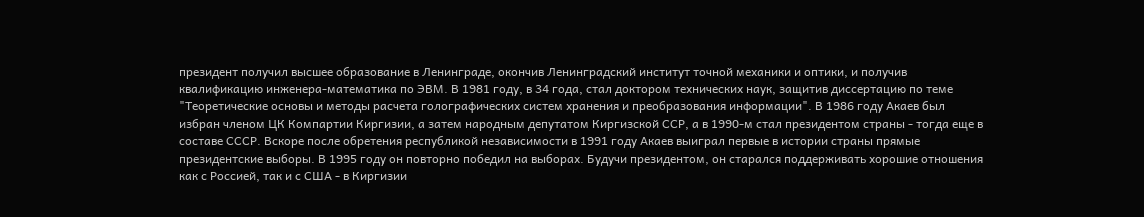президент получил высшее образование в Ленинграде, окончив Ленинградский институт точной механики и оптики, и получив квалификацию инженера-математика по ЭВМ. В 1981 году, в 34 года, стал доктором технических наук, защитив диссертацию по теме "Теоретические основы и методы расчета голографических систем хранения и преобразования информации". В 1986 году Акаев был избран членом ЦК Компартии Киргизии, а затем народным депутатом Киргизской ССР, а в 1990-м стал президентом страны - тогда еще в составе СССР. Вскоре после обретения республикой независимости в 1991 году Акаев выиграл первые в истории страны прямые президентские выборы. В 1995 году он повторно победил на выборах. Будучи президентом, он старался поддерживать хорошие отношения как с Россией, так и с США - в Киргизии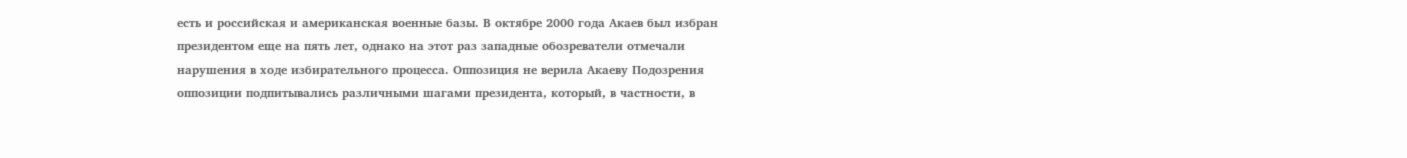есть и российская и американская военные базы. В октябре 2000 года Акаев был избран президентом еще на пять лет, однако на этот раз западные обозреватели отмечали нарушения в ходе избирательного процесса. Оппозиция не верила Акаеву Подозрения оппозиции подпитывались различными шагами президента, который, в частности, в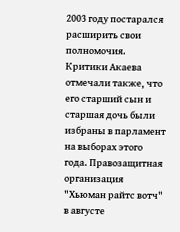2003 году постарался расширить свои полномочия. Критики Акаева отмечали также, что его старший сын и старшая дочь были избраны в парламент на выборах этого года. Правозащитная организация "Хьюман райтс вотч" в августе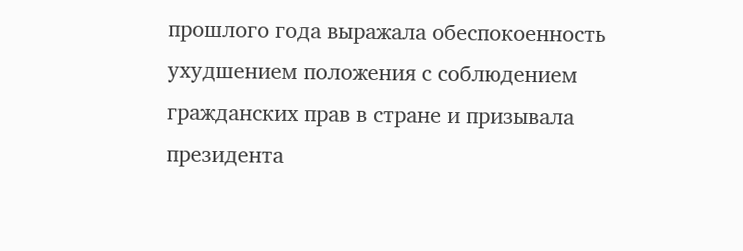прошлого года выражала обеспокоенность ухудшением положения с соблюдением гражданских прав в стране и призывала президента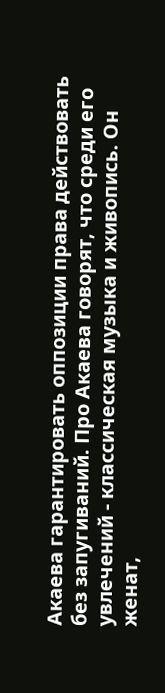Акаева гарантировать оппозиции права действовать без запугиваний. Про Акаева говорят, что среди его увлечений - классическая музыка и живопись. Он женат,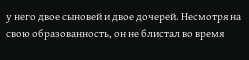у него двое сыновей и двое дочерей. Несмотря на свою образованность, он не блистал во время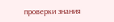проверки знания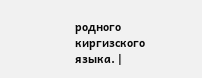родного киргизского языка. |